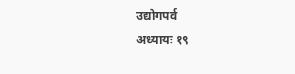उद्योगपर्व
अध्यायः १९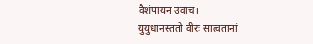वैशंपायन उवाच।
युयुधानस्ततो वीरः सात्वतानां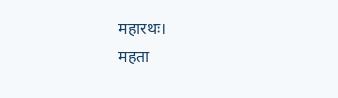महारथः।
महता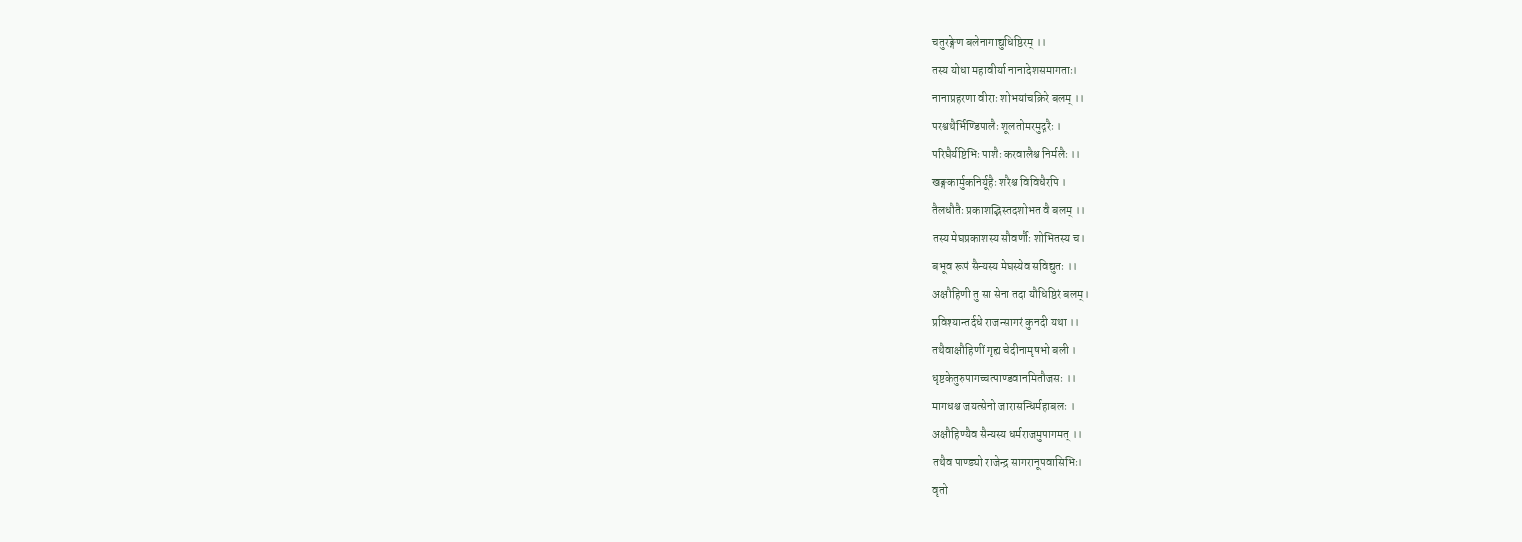चतुरङ्गेण बलेनागाद्युधिष्ठिरम् ।।
तस्य योधा महावीर्या नानादेशसमागताः।
नानाप्रहरणा वीराः शोभयांचक्रिरे बलम् ।।
परश्वथैर्भिण्डिपालैः शूलतोमरमुद्गरैः ।
परिघैर्यष्टिभिः पाशैः करवालैश्च निर्मलैः ।।
खङ्गकार्मुकनिर्यूहैः शरैश्च विविधैरपि ।
तैलधौतैः प्रकाशद्भिस्तदशोभत वै बलम् ।।
तस्य मेघप्रकाशस्य सौवर्णौः शोभितस्य च।
बभूव रूपं सैन्यस्य मेघस्येव सविद्युतः ।।
अक्षौहिणी तु सा सेना तदा यौधिष्ठिरं बलम्।
प्रविश्यान्तर्दधे राजन्सागरं कुनदी यथा ।।
तथैवाक्षौहिणीं गृह्य चेदीनामृषभो बली ।
धृष्टकेतुरुपागच्चत्पाण्डवानमितौजसः ।।
मागधश्च जयत्सेनो जारासन्धिर्महाबलः ।
अक्षौहिण्यैव सैन्यस्य धर्मराजमुपागमत् ।।
तथैव पाण्ड्यो राजेन्द्र सागरानूपवासिभिः।
वृतो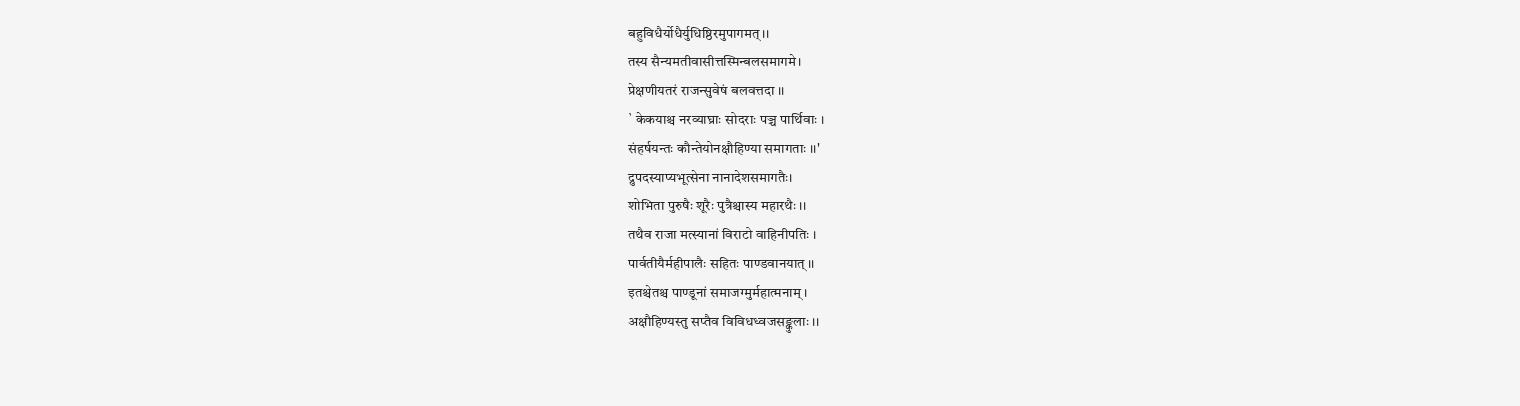बहुविधैर्योधैर्युधिष्ठिरमुपागमत्।।
तस्य सैन्यमतीवासीत्तस्मिन्बलसमागमे।
प्रेक्षणीयतरं राजन्सुवेषं बलवत्तदा ।।
` केकयाश्च नरव्याघ्राः सोदराः पञ्च पार्थिवाः ।
संहर्षयन्तः कौन्तेयोनक्षौहिण्या समागताः ।।'
द्रुपदस्याप्यभूत्सेना नानादेशसमागतैः।
शोभिता पुरुषैः शूरैः पुत्रैश्चास्य महारथैः ।।
तथैव राजा मत्स्यानां विराटो वाहिनीपतिः ।
पार्वतीयैर्महीपालैः सहितः पाण्डवानयात् ।।
इतश्चेतश्च पाण्डूनां समाजग्मुर्महात्मनाम् ।
अक्षौहिण्यस्तु सप्तैव विविधध्वजसङ्कुलाः ।।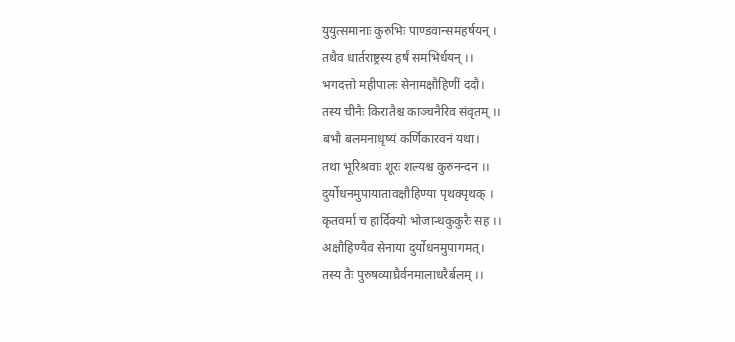युयुत्समानाः कुरुभिः पाण्डवान्समहर्षयन् ।
तथैव धार्तराष्ट्रस्य हर्षं समभिर्धयन् ।।
भगदत्तो महीपालः सेनामक्षौहिणीं ददौ।
तस्य चीनैः किरातैश्च काञ्चनैरिव संवृतम् ।।
बभौ बलमनाधृष्यं कर्णिकारवनं यथा।
तथा भूरिश्रवाः शूरः शल्यश्च कुरुनन्दन ।।
दुर्योधनमुपायातावक्षौहिण्या पृथक्पृथक् ।
कृतवर्मा च हार्दिक्यो भोजान्धकुकुरैः सह ।।
अक्षौहिण्यैव सेनाया दुर्योधनमुपागमत्।
तस्य तैः पुरुषव्याघ्रैर्वनमालाधरैर्बलम् ।।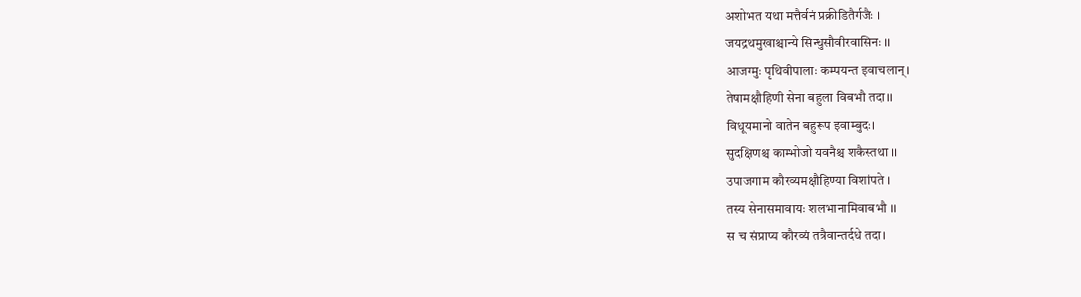अशोभत यथा मत्तैर्वनं प्रक्रीडितैर्गजैः ।
जयद्रथमुखाश्चान्ये सिन्धुसौवीरवासिनः ।।
आजग्मुः पृथिवीपालाः कम्पयन्त इवाचलान्।
तेषामक्षौहिणी सेना बहुला विबभौ तदा।।
विधूयमानो वातेन बहुरूप इवाम्बुदः।
सुदक्षिणश्च काम्भोजो यवनैश्च शकैस्तथा ।।
उपाजगाम कौरव्यमक्षौहिण्या विशांपते ।
तस्य सेनासमावायः शलभानामिवाबभौ ।।
स च संप्राप्य कौरव्यं तत्रैवान्तर्दधे तदा।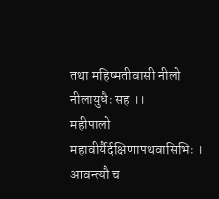तथा महिष्मतीवासी नीलो नीलायुधैः सह ।।
महीपालो महावीर्यैर्दक्षिणापथवासिभिः ।
आवन्त्यौ च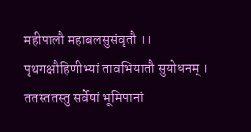महीपालौ महाबलसुसंवृतौ ।।
पृथगक्षौहिणीभ्यां तावभियातौ सुयोधनम् ।
ततस्ततस्तु सर्वेषां भूमिपानां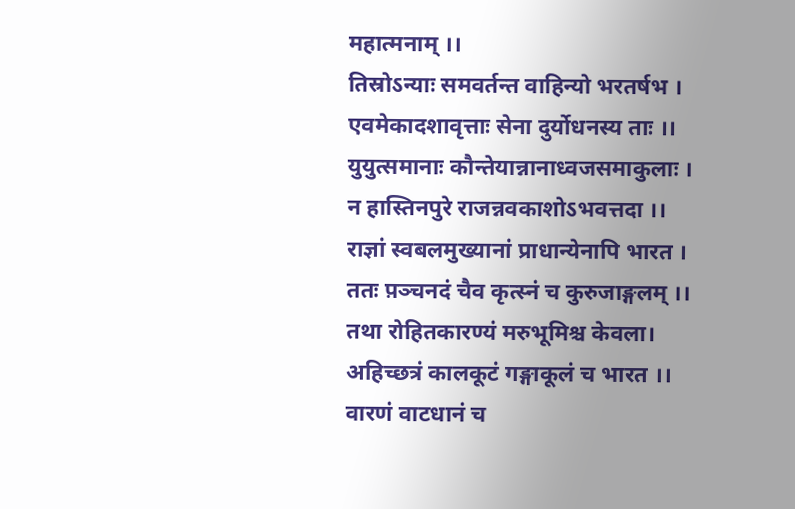महात्मनाम् ।।
तिस्रोऽन्याः समवर्तन्त वाहिन्यो भरतर्षभ ।
एवमेकादशावृत्ताः सेना दुर्योधनस्य ताः ।।
युयुत्समानाः कौन्तेयान्नानाध्वजसमाकुलाः ।
न हास्तिनपुरे राजन्नवकाशोऽभवत्तदा ।।
राज्ञां स्वबलमुख्यानां प्राधान्येनापि भारत ।
ततः प़ञ्चनदं चैव कृत्स्नं च कुरुजाङ्गलम् ।।
तथा रोहितकारण्यं मरुभूमिश्च केवला।
अहिच्छत्रं कालकूटं गङ्गाकूलं च भारत ।।
वारणं वाटधानं च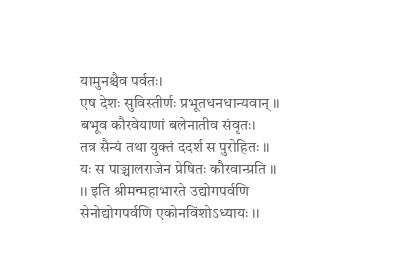यामुनश्चैव पर्वतः।
एष देशः सुविस्तीर्णः प्रभूतधनधान्यवान् ।।
बभूव कौरवेयाणां बलेनातीव संवृतः।
तत्र सैन्यं तथा युक्तं ददर्श स पुरोहितः ।।
यः स पाञ्चालराजेन प्रेषितः कौरवान्प्रति ।।
।। इति श्रीमन्महाभारते उद्योगपर्वणि
सेनोद्योगपर्वणि एकोनविंशोऽध्यायः ।।